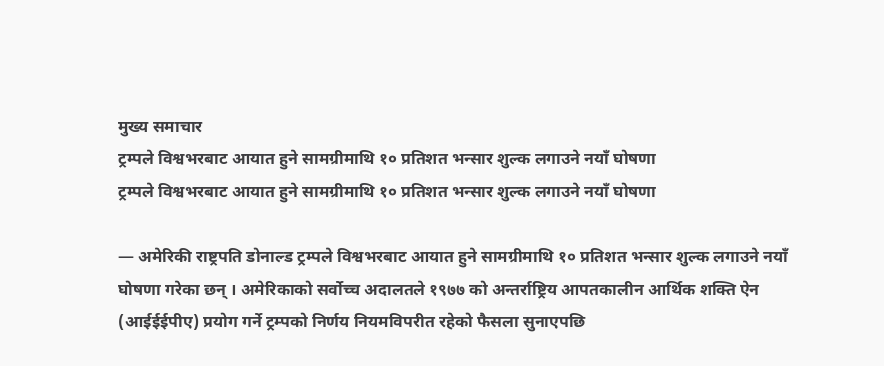मुख्य समाचार
ट्रम्पले विश्वभरबाट आयात हुने सामग्रीमाथि १० प्रतिशत भन्सार शुल्क लगाउने नयाँ घोषणा
ट्रम्पले विश्वभरबाट आयात हुने सामग्रीमाथि १० प्रतिशत भन्सार शुल्क लगाउने नयाँ घोषणा

— अमेरिकी राष्ट्रपति डोनाल्ड ट्रम्पले विश्वभरबाट आयात हुने सामग्रीमाथि १० प्रतिशत भन्सार शुल्क लगाउने नयाँ घोषणा गरेका छन् । अमेरिकाको सर्वोच्च अदालतले १९७७ को अन्तर्राष्ट्रिय आपतकालीन आर्थिक शक्ति ऐन (आईईईपीए) प्रयोग गर्ने ट्रम्पको निर्णय नियमविपरीत रहेको फैसला सुनाएपछि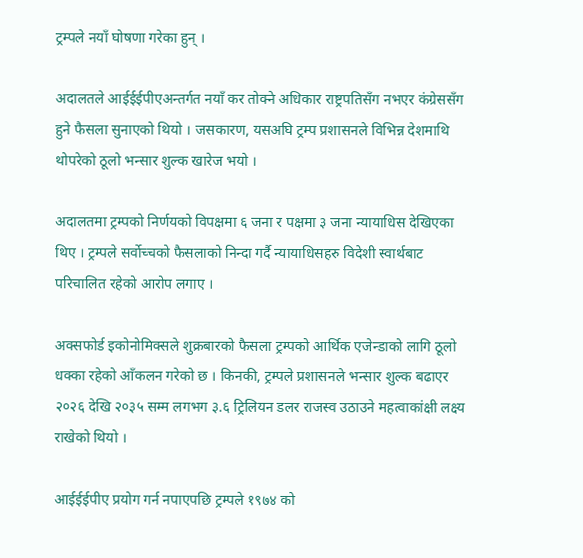ट्रम्पले नयाँ घोषणा गरेका हुन् ।

अदालतले आईईईपीएअन्तर्गत नयाँ कर तोक्ने अधिकार राष्ट्रपतिसँग नभएर कंग्रेससँग हुने फैसला सुनाएको थियो । जसकारण, यसअघि ट्रम्प प्रशासनले विभिन्न देशमाथि थोपरेको ठूलो भन्सार शुल्क खारेज भयो ।

अदालतमा ट्रम्पको निर्णयको विपक्षमा ६ जना र पक्षमा ३ जना न्यायाधिस देखिएका थिए । ट्रम्पले सर्वोच्चको फैसलाको निन्दा गर्दै न्यायाधिसहरु विदेशी स्वार्थबाट परिचालित रहेको आरोप लगाए ।

अक्सफोर्ड इकोनोमिक्सले शुक्रबारको फैसला ट्रम्पको आर्थिक एजेन्डाको लागि ठूलो धक्का रहेको आँकलन गरेको छ । किनकी, ट्रम्पले प्रशासनले भन्सार शुल्क बढाएर २०२६ देखि २०३५ सम्म लगभग ३.६ ट्रिलियन डलर राजस्व उठाउने महत्वाकांक्षी लक्ष्य राखेको थियो ।

आईईईपीए प्रयोग गर्न नपाएपछि ट्रम्पले १९७४ को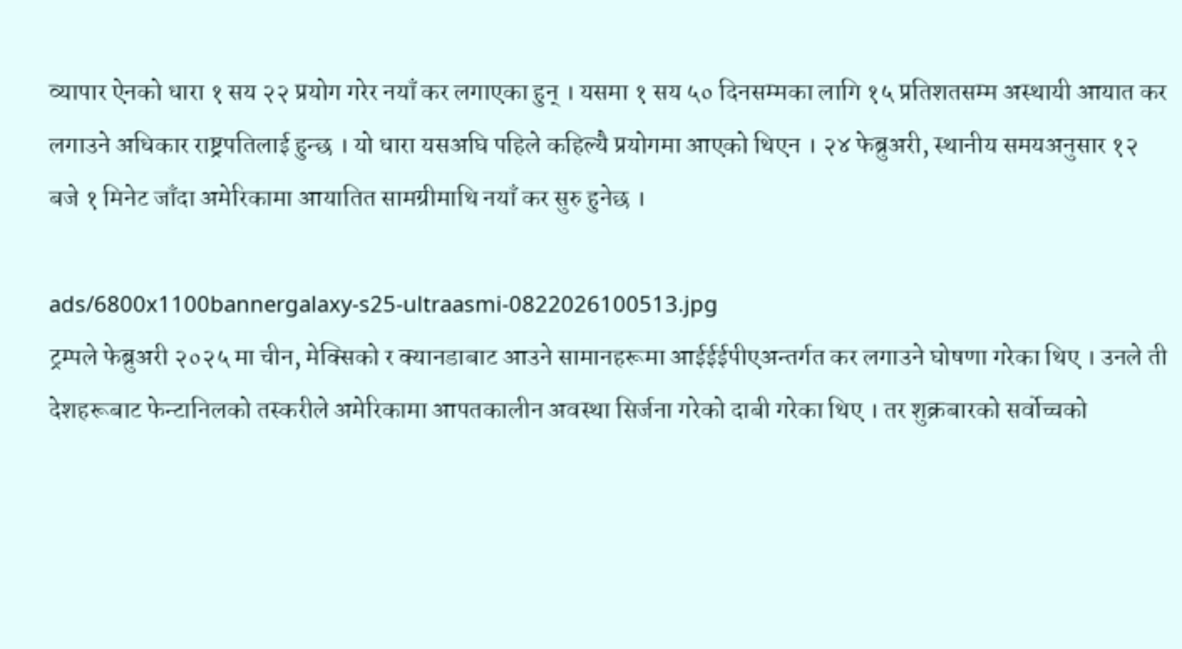व्यापार ऐनको धारा १ सय २२ प्रयोग गरेर नयाँ कर लगाएका हुन् । यसमा १ सय ५० दिनसम्मका लागि १५ प्रतिशतसम्म अस्थायी आयात कर लगाउने अधिकार राष्ट्रपतिलाई हुन्छ । यो धारा यसअघि पहिले कहिल्यै प्रयोगमा आएको थिएन । २४ फेब्रुअरी, स्थानीय समयअनुसार १२ बजे १ मिनेट जाँदा अमेरिकामा आयातित सामग्रीमाथि नयाँ कर सुरु हुनेछ ।

ads/6800x1100bannergalaxy-s25-ultraasmi-0822026100513.jpg
ट्रम्पले फेब्रुअरी २०२५ मा चीन, मेक्सिको र क्यानडाबाट आउने सामानहरूमा आईईईपीएअन्तर्गत कर लगाउने घोषणा गरेका थिए । उनले ती देशहरूबाट फेन्टानिलको तस्करीले अमेरिकामा आपतकालीन अवस्था सिर्जना गरेको दाबी गरेका थिए । तर शुक्रबारको सर्वोच्चको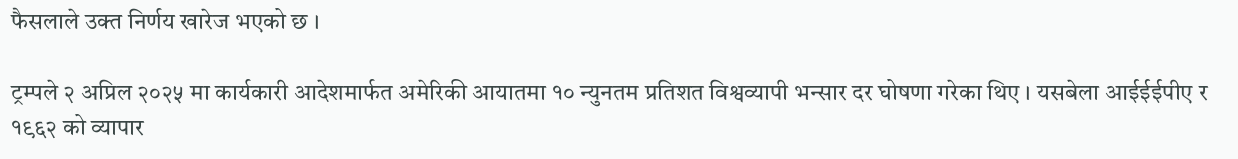फैसलाले उक्त निर्णय खारेज भएको छ ।

ट्रम्पले २ अप्रिल २०२५ मा कार्यकारी आदेशमार्फत अमेरिकी आयातमा १० न्युनतम प्रतिशत विश्वव्यापी भन्सार दर घोषणा गरेका थिए । यसबेला आईईईपीए र १९६२ को व्यापार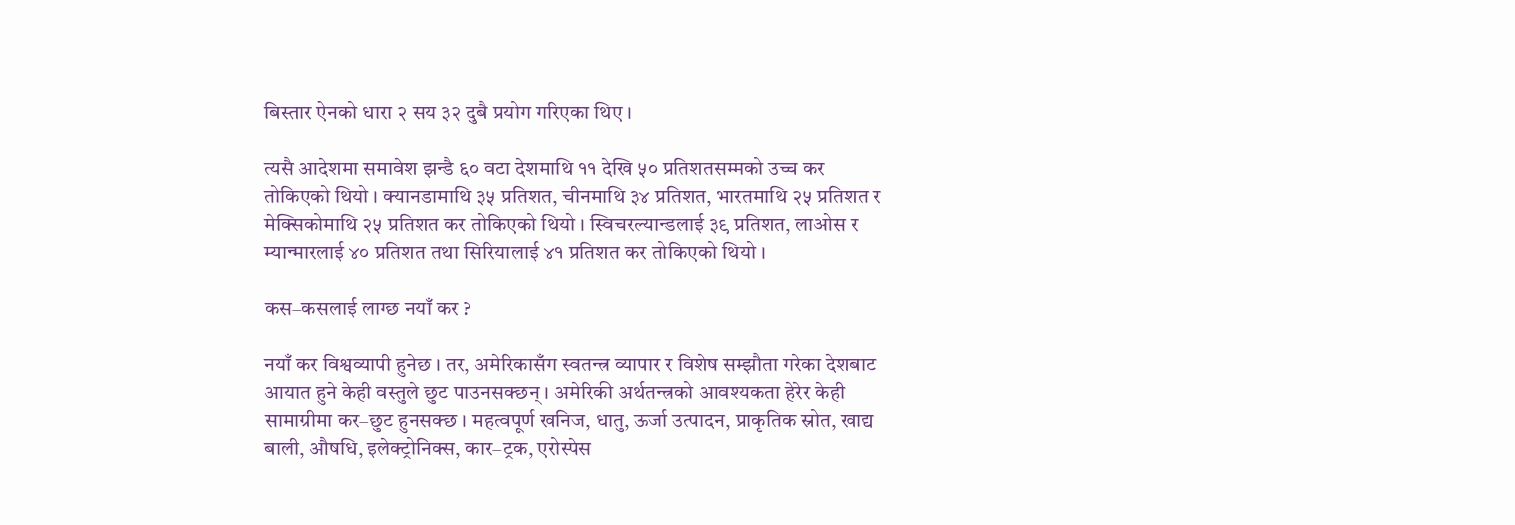बिस्तार ऐनको धारा २ सय ३२ दुबै प्रयोग गरिएका थिए ।

त्यसै आदेशमा समावेश झन्डै ६० वटा देशमाथि ११ देखि ५० प्रतिशतसम्मको उच्च कर तोकिएको थियो । क्यानडामाथि ३५ प्रतिशत, चीनमाथि ३४ प्रतिशत, भारतमाथि २५ प्रतिशत र मेक्सिकोमाथि २५ प्रतिशत कर तोकिएको थियो । स्विचरल्यान्डलाई ३९ प्रतिशत, लाओस र म्यान्मारलाई ४० प्रतिशत तथा सिरियालाई ४१ प्रतिशत कर तोकिएको थियो ।

कस–कसलाई लाग्छ नयाँ कर ?

नयाँ कर विश्वव्यापी हुनेछ । तर, अमेरिकासँग स्वतन्त्र व्यापार र विशेष सम्झौता गरेका देशबाट आयात हुने केही वस्तुले छुट पाउनसक्छन् । अमेरिकी अर्थतन्त्रको आवश्यकता हेरेर केही सामाग्रीमा कर–छुट हुनसक्छ । महत्वपूर्ण खनिज, धातु, ऊर्जा उत्पादन, प्राकृतिक स्रोत, खाद्य बाली, औषधि, इलेक्ट्रोनिक्स, कार–ट्रक, एरोस्पेस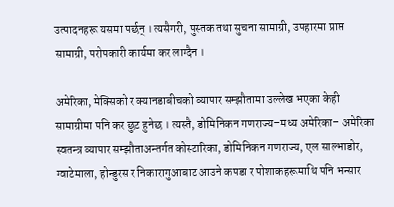उत्पादनहरू यसमा पर्छन् । त्यसैगरी, पुस्तक तथा सुचना सामाग्री, उपहारमा प्राप्त सामाग्री, परोपकारी कार्यमा कर लाग्दैन ।

अमेरिका, मेक्सिको र क्यानडाबीचको व्यापार सम्झौतामा उल्लेख भएका केही सामाग्रीमा पनि कर छुट हुनेछ । त्यस्तै, डोमिनिकन गणराज्य–मध्य अमेरिका– अमेरिका स्वतन्त्र व्यापार सम्झौताअन्तर्गत कोस्टारिका, डोमिनिकन गणराज्य, एल साल्भाडोर, ग्वाटेमाला, होन्डुरस र निकारागुआबाट आउने कपडा र पोशाकहरूमाथि पनि भन्सार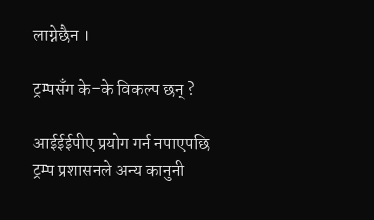लाग्नेछैन ।

ट्रम्पसँग के–के विकल्प छन् ?

आईईईपीए प्रयोग गर्न नपाएपछि ट्रम्प प्रशासनले अन्य कानुनी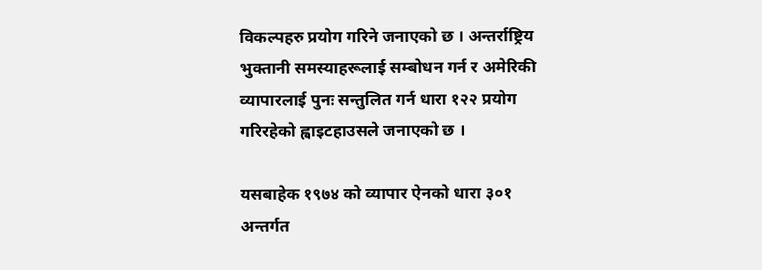विकल्पहरु प्रयोग गरिने जनाएको छ । अन्तर्राष्ट्रिय भुक्तानी समस्याहरूलाई सम्बोधन गर्न र अमेरिकी व्यापारलाई पुनः सन्तुलित गर्न धारा १२२ प्रयोग गरिरहेको ह्वाइटहाउसले जनाएको छ ।

यसबाहेक १९७४ को व्यापार ऐनको धारा ३०१ अन्तर्गत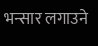भन्सार लगाउने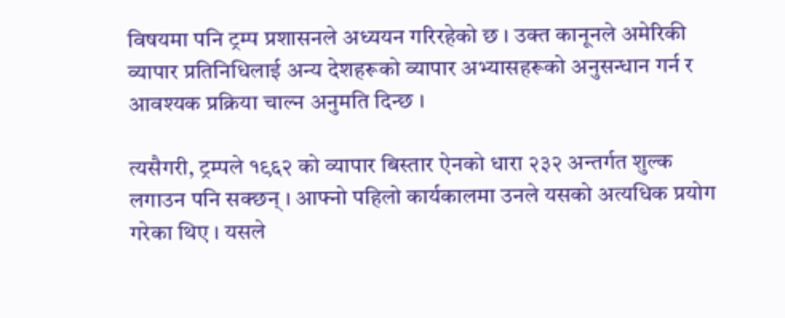विषयमा पनि ट्रम्प प्रशासनले अध्ययन गरिरहेको छ । उक्त कानूनले अमेरिकी व्यापार प्रतिनिधिलाई अन्य देशहरूको व्यापार अभ्यासहरूको अनुसन्धान गर्न र आवश्यक प्रक्रिया चाल्न अनुमति दिन्छ ।

त्यसैगरी, ट्रम्पले १९६२ को व्यापार बिस्तार ऐनको धारा २३२ अन्तर्गत शुल्क लगाउन पनि सक्छन् । आफ्नो पहिलो कार्यकालमा उनले यसको अत्यधिक प्रयोग गरेका थिए । यसले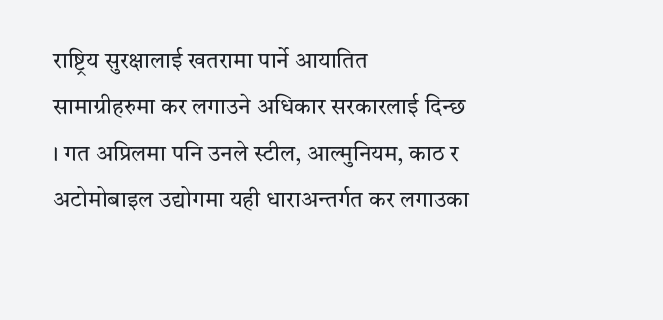राष्ट्रिय सुरक्षालाई खतरामा पार्ने आयातित सामाग्रीहरुमा कर लगाउने अधिकार सरकारलाई दिन्छ । गत अप्रिलमा पनि उनले स्टील, आल्मुनियम, काठ र अटोमोबाइल उद्योगमा यही धाराअन्तर्गत कर लगाउका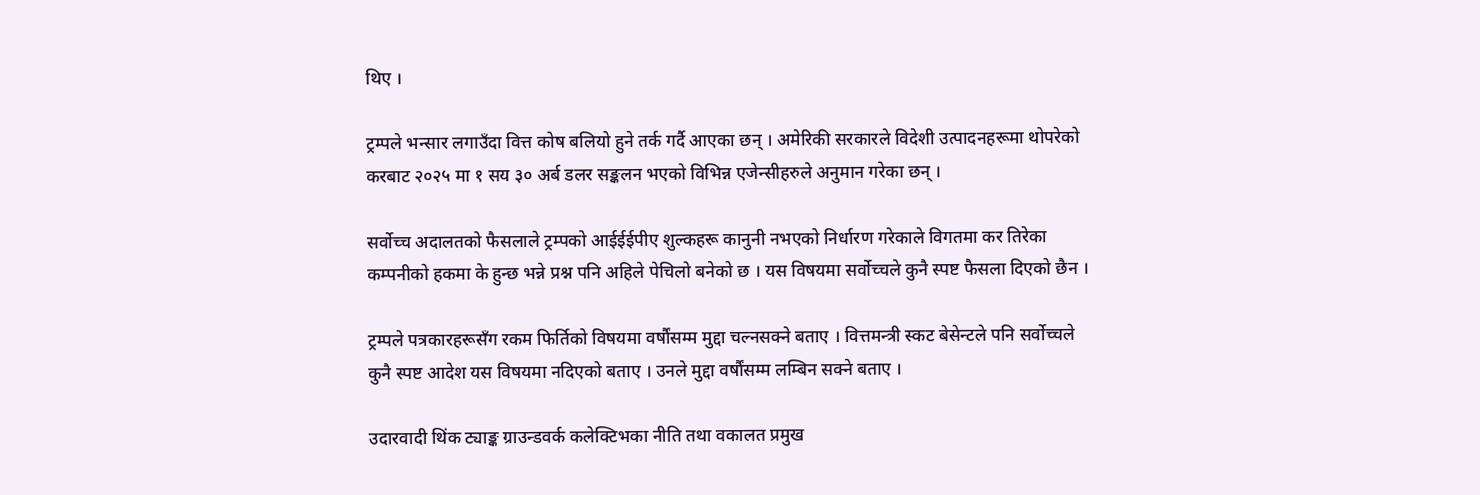थिए ।

ट्रम्पले भन्सार लगाउँदा वित्त कोष बलियो हुने तर्क गर्दै आएका छन् । अमेरिकी सरकारले विदेशी उत्पादनहरूमा थोपरेको करबाट २०२५ मा १ सय ३० अर्ब डलर सङ्कलन भएको विभिन्न एजेन्सीहरुले अनुमान गरेका छन् ।

सर्वोच्च अदालतको फैसलाले ट्रम्पको आईईईपीए शुल्कहरू कानुनी नभएको निर्धारण गरेकाले विगतमा कर तिरेका कम्पनीको हकमा के हुन्छ भन्ने प्रश्न पनि अहिले पेचिलो बनेको छ । यस विषयमा सर्वोच्चले कुनै स्पष्ट फैसला दिएको छैन ।

ट्रम्पले पत्रकारहरूसँग रकम फिर्तिको विषयमा वर्षौंसम्म मुद्दा चल्नसक्ने बताए । वित्तमन्त्री स्कट बेसेन्टले पनि सर्वोच्चले कुनै स्पष्ट आदेश यस विषयमा नदिएको बताए । उनले मुद्दा वर्षौंसम्म लम्बिन सक्ने बताए ।

उदारवादी थिंक ट्याङ्क ग्राउन्डवर्क कलेक्टिभका नीति तथा वकालत प्रमुख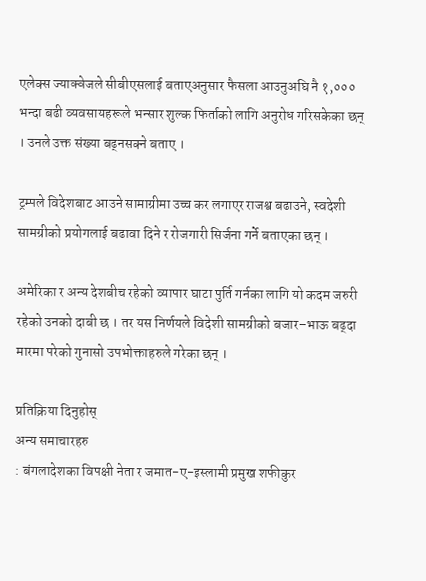एलेक्स ज्याक्वेजले सीबीएसलाई बताएअनुसार फैसला आउनुअघि नै १,००० भन्दा बढी व्यवसायहरूले भन्सार शुल्क फिर्ताको लागि अनुरोध गरिसकेका छन् । उनले उक्त संख्या बढ्नसक्ने बताए ।

ट्रम्पले विदेशबाट आउने सामाग्रीमा उच्च कर लगाएर राजश्व बढाउने, स्वदेशी सामग्रीको प्रयोगलाई बढावा दिने र रोजगारी सिर्जना गर्ने बताएका छन् ।

अमेरिका र अन्य देशबीच रहेको व्यापार घाटा पुर्ति गर्नका लागि यो कदम जरुरी रहेको उनको दाबी छ । तर यस निर्णयले विदेशी सामग्रीको बजार–भाऊ बढ्दा मारमा परेको गुनासो उपभोक्ताहरुले गरेका छन् ।

प्रतिक्रिया दिनुहोस्
अन्य समाचारहरु
: बंगलादेशका विपक्षी नेता र जमात-ए-इस्लामी प्रमुख शफीकुर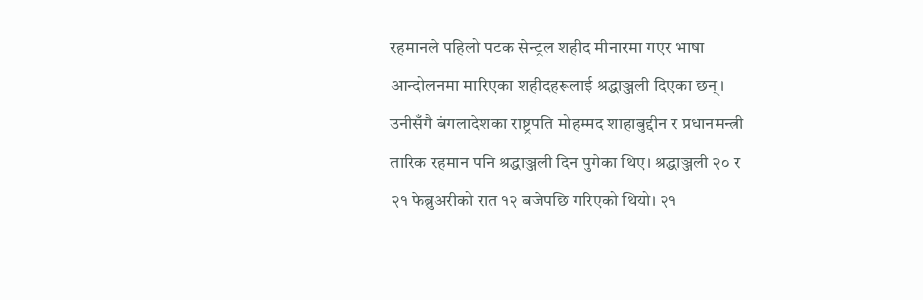रहमानले पहिलो पटक सेन्ट्रल शहीद मीनारमा गएर भाषा आन्दोलनमा मारिएका शहीदहरूलाई श्रद्धाञ्जली दिएका छन्। उनीसँगै बंगलादेशका राष्ट्रपति मोहम्मद शाहाबुद्दीन र प्रधानमन्त्री तारिक रहमान पनि श्रद्धाञ्जली दिन पुगेका थिए। श्रद्धाञ्जली २० र २१ फेब्रुअरीको रात १२ बजेपछि गरिएको थियो। २१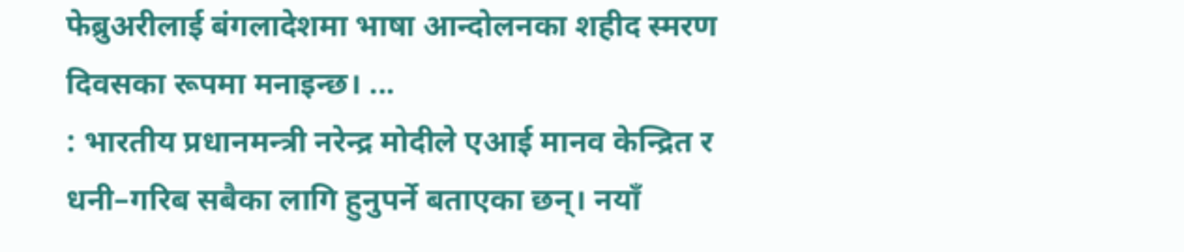फेब्रुअरीलाई बंगलादेशमा भाषा आन्दोलनका शहीद स्मरण दिवसका रूपमा मनाइन्छ। ...
: भारतीय प्रधानमन्त्री नरेन्द्र मोदीले एआई मानव केन्द्रित र धनी–गरिब सबैका लागि हुनुपर्ने बताएका छन्। नयाँ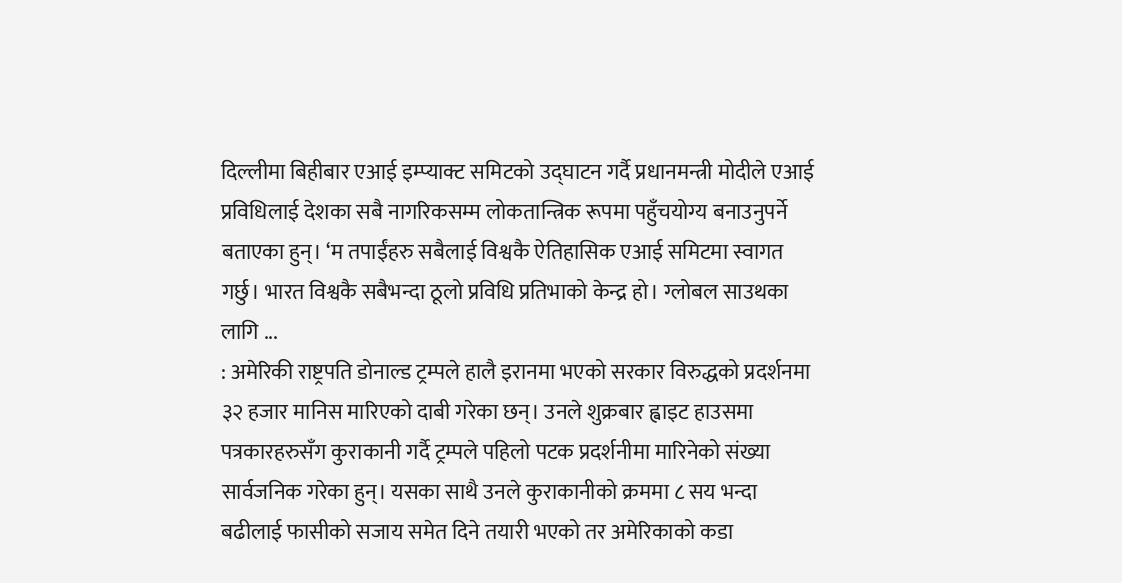दिल्लीमा बिहीबार एआई इम्प्याक्ट समिटको उद्‍घाटन गर्दै प्रधानमन्त्री मोदीले एआई प्रविधिलाई देशका सबै नागरिकसम्म लोकतान्त्रिक रूपमा पहुँचयोग्य बनाउनुपर्ने बताएका हुन्। ‘म तपाईंहरु सबैलाई विश्वकै ऐतिहासिक एआई समिटमा स्वागत गर्छु। भारत विश्वकै सबैभन्दा ठूलो प्रविधि प्रतिभाको केन्द्र हो। ग्लोबल साउथका लागि ...
: अमेरिकी राष्ट्रपति डोनाल्ड ट्रम्पले हालै इरानमा भएको सरकार विरुद्धको प्रदर्शनमा ३२ हजार मानिस मारिएको दाबी गरेका छन्। उनले शुक्रबार ह्वाइट हाउसमा पत्रकारहरुसँग कुराकानी गर्दै ट्रम्पले पहिलो पटक प्रदर्शनीमा मारिनेको संख्या सार्वजनिक गरेका हुन्। यसका साथै उनले कुराकानीको क्रममा ८ सय भन्दा बढीलाई फासीको सजाय समेत दिने तयारी भएको तर अमेरिकाको कडा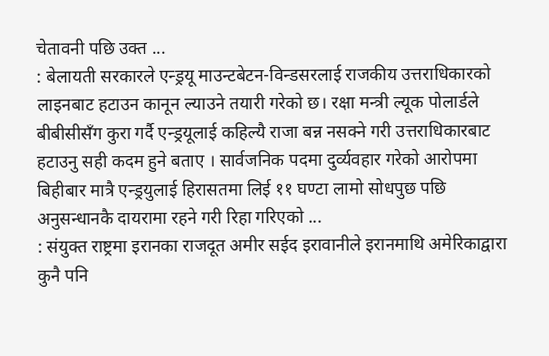चेतावनी पछि उक्त ...
: बेलायती सरकारले एन्ड्रयू माउन्टबेटन-विन्डसरलाई राजकीय उत्तराधिकारको लाइनबाट हटाउन कानून ल्याउने तयारी गरेको छ। रक्षा मन्त्री ल्यूक पोलार्डले बीबीसीसँग कुरा गर्दै एन्ड्रयूलाई कहिल्यै राजा बन्न नसक्ने गरी उत्तराधिकारबाट हटाउनु सही कदम हुने बताए । सार्वजनिक पदमा दुर्व्यवहार गरेको आरोपमा बिहीबार मात्रै एन्ड्रयुलाई हिरासतमा लिई ११ घण्टा लामो सोधपुछ पछि अनुसन्धानकै दायरामा रहने गरी रिहा गरिएको ...
: संयुक्त राष्ट्रमा इरानका राजदूत अमीर सईद इरावानीले इरानमाथि अमेरिकाद्वारा कुनै पनि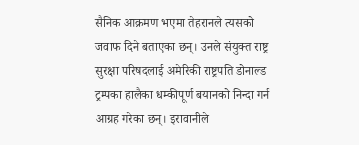सैनिक आक्रमण भएमा तेहरानले त्यसको जवाफ दिने बताएका छन्। उनले संयुक्त राष्ट्र सुरक्षा परिषदलाई अमेरिकी राष्ट्रपति डोनाल्ड ट्रम्पका हालैका धम्कीपूर्ण बयानको निन्दा गर्न आग्रह गरेका छन्। इरावानीले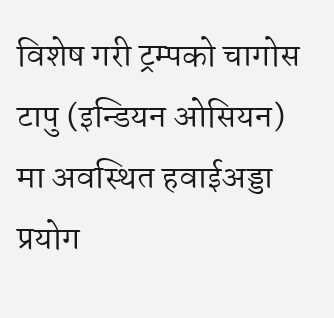विशेष गरी ट्रम्पको चागोस टापु (इन्डियन ओसियन) मा अवस्थित हवाईअड्डा प्रयोग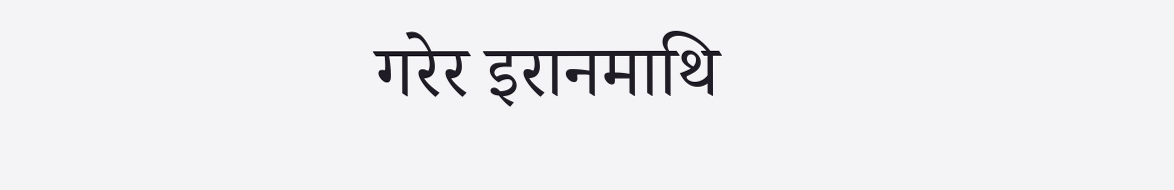गरेर इरानमाथि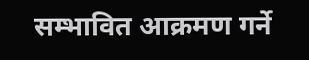सम्भावित आक्रमण गर्ने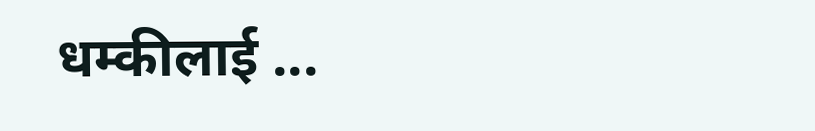धम्कीलाई ...